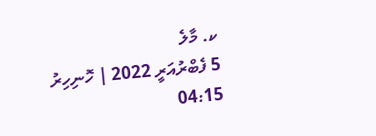ކ. މާލެ
5 ފެބްރުއަރީ 2022 | ހޮނިހިރު 04:15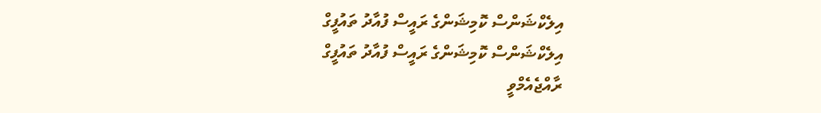އިލެކްޝަންސް ކޮމިޝަންގެ ރައީސް ފުއާދު ތައުފީގް
އިލެކްޝަންސް ކޮމިޝަންގެ ރައީސް ފުއާދު ތައުފީގް
ރާއްޖެއެމްވީ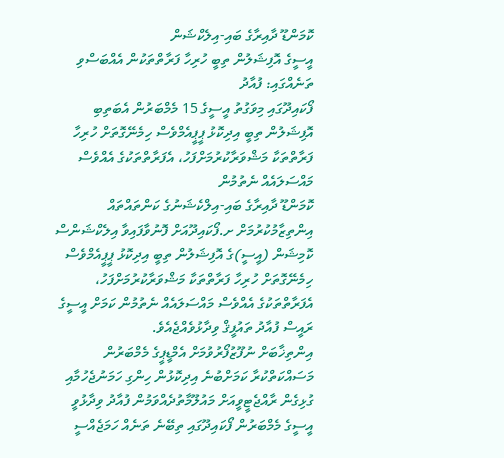ކޮމަންޑޫ ދާއިރާގެ ބައި-އިލެކްޝަން
އީސީގެ އޮފިޝަލުން ތިބީ ހުރިހާ ފަރާތްތަކުން އެއްބަސްވި ތަނެއްގައި: ފުއާދު
ފޯކައިދޫގައި މިވަގުތު އީސީގެ 15 މެމްބަރުން އެބަތިބި
އޮފިޝަލުން ތިބީ އިދިކޮޅު ޕީޕީއެމްވެސް ހިމެނޭގޮތަށް ހުރިހާ ފަރާތްތަކާ މަޝްވަރާކުރުމަށްފަހު، އެފަރާތްތަކުގެ އެއްވެސް މައްސަލައެއް ނެތުމުން
ކޮމަންޑޫ ދާއިރާގެ ބައި-އިލްކެޝަނުގެ ކަންތައްތައް އިންތިޒާމުކުރުމަށް ށ.ފޯކައިދޫއަށް ފޮނުވާފައިވާ އިލެކްޝަންސް ކޮމިޝަން (އީސީ)ގެ އޮފިޝަލުން ތިބީ އިދިކޮޅު ޕީޕީއެމްވެސް ހިމެނޭގޮތަށް ހުރިހާ ފަރާތްތަކާ މަޝްވަރާކުރުމަށްފަހު، އެފަރާތްތަކުގެ އެއްވެސް މައްސަލައެއް ނެތުމުން ކަމަށް އީސީގެ ރައީސް ފުއާދު ތައުފީޤް ވިދާޅުވެއްޖެއެވެ.
އިންތިޚާބަށް ނުފޫޒުފޯރުވުމަށް އެމްޑީޕީގެ މެމްބަރުން މަސައްކަތްކުރާ ކަމަށްބުނެ އިދިކޮޅުން ހިންގި ހަމަނުޖެހުމާއި ގުޅިގެން ރާއްޖެޓީވީއަށް މައުލޫމާތުދެއްވަމުން ފުއާދު ވިދާޅުވީ އީސީގެ މެމްބަރުން ފޯކައިދޫގައި ތިބޭނެ ތަނެއް ހަމަޖެއްސީ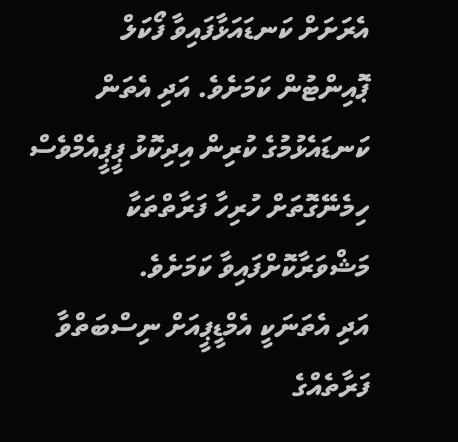އެރަށަށް ކަނޑައަޅާފައިވާ ފޯކަލް ޕޮއިންޓުން ކަމަށެވެ. އަދި އެތަން ކަނޑައެޅުމުގެ ކުރިން އިދިކޮޅު ޕީޕީއެމްވެސް ހިމެނޭގޮތަށް ހުރިހާ ފަރާތްތަކާ މަޝްވަރާކޮށްފައިވާ ކަމަށެވެ.
އަދި އެތަނަކީ އެމްޑީޕީއަށް ނިސްބަތްވާ ފަރާތެއްގެ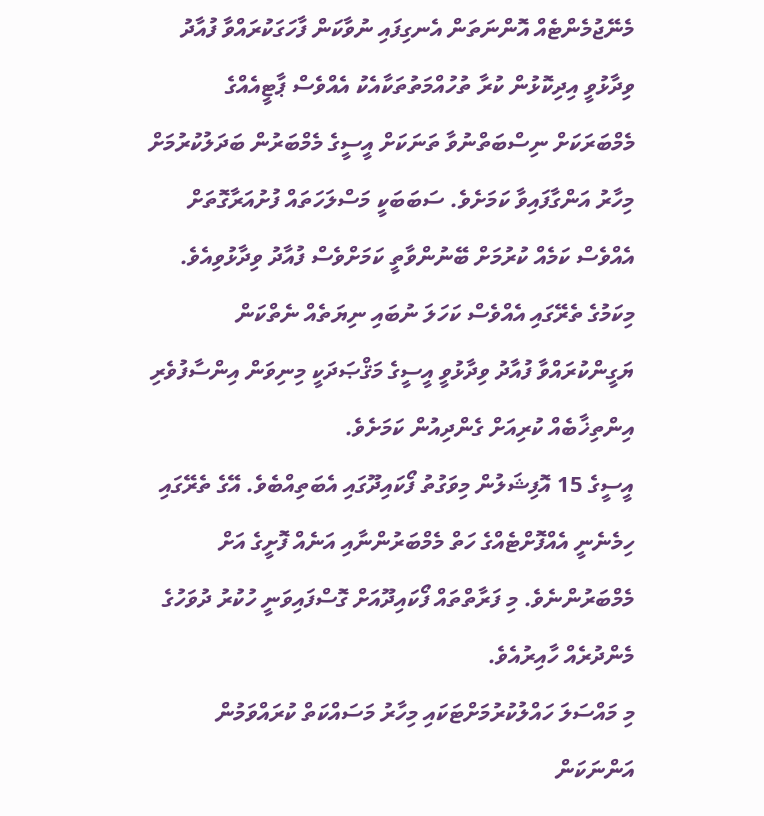މެނޭޖުމެންޓެއް އޮންނަތަން އެނގިފައި ނުވާކަން ފާހަގަކުރައްވާ ފުއާދު ވިދާޅުވީ އިދިކޮޅުން ކުރާ ތުހުއްމަތުތަކާއެކު އެއްވެސް ޕާޓީއެއްގެ މެމްބަރަކަށް ނިސްބަތްނުވާ ތަނަކަށް އީސީގެ މެމްބަރުން ބަދަލުކުރުމަށް މިހާރު އަންގާފައިވާ ކަމަށެވެ. ސަބަބަކީ މަސްލަހަތައް ފުށުއަރާގޮތަށް އެއްވެސް ކަމެއް ކުރުމަށް ބޭނުންވާތީ ކަމަށްވެސް ފުއާދު ވިދާޅުވިއެވެ.
މިކަމުގެ ތެރޭގައި އެއްވެސް ކަހަލަ ނުބައި ނިޔަތެއް ނެތްކަން ޔަގީންކުރައްވާ ފުއާދު ވިދާޅުވީ އީސީގެ މަޤްޞަދަކީ މިނިވަން އިންސާފުވެރި އިންތިޚާބެއް ކުރިއަށް ގެންދިއުން ކަމަށެވެ.
އީސީގެ 15 އޮފިޝަލުން މިވަގުތު ފޯކައިދޫގައި އެބަތިއްބެވެ. އޭގެ ތެރޭގައި ހިމެނެނީ އެއްފޮށްޓެއްގެ ހަތް މެމްބަރުންނާއި އަނެއް ފޮށީގެ އަށް މެމްބަރުންނެވެ. މި ފަރާތްތައް ފޯކައިދޫއަށް ގޮސްފައިވަނީ ހުކުރު ދުވަހުގެ މެންދުރެއް ހާއިރުއެވެ.
މި މައްސަލަ ހައްލުކުރުމަށްޓަކައި މިހާރު މަސައްކަތް ކުރައްވަމުން އަންނަކަން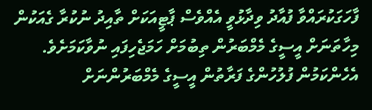ފާހަގަކުރައްވާ ފުއާދު ވިދާޅުވީ އެއްވެސް ޕާޓީއަކަށް ތާއިދު ނުކުރާ ގެއަކުން މިހާތަނަށް އީސީގެ މެމްބަރުން ތިބުމަށް ހަމަޖެހިފައި ނުވާކަމަށެވެ. އެހެންކަމުން ފުލުހުންގެ ފަރާތުން އީސީގެ މެމްބަރުންނަށް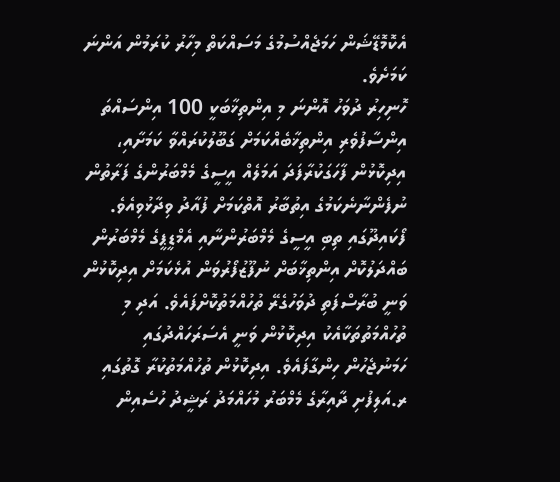އެކޮމޮޑޭޝަން ހަމަޖެއްސުމުގެ މަސައްކަތް މިހާރު ކުރަމުން އަންނަ ކަމަށެވެ.
ހޮނިހިރު ދުވަހު އޮންނަ މި އިންތިޚާބަކީ 100 އިންސައްތަ އިންސާފުވެރި އިންތިޚާބެއްކަމަށް ގަބޫލުކުރައްވާ ކަމަށާއި، އިދިކޮޅުން ފާހަގަކުރާފަދަ އަމަލެއް އީސީގެ މެމްބަރުންގެ ފަރާތުން ނުފެންނާނެކަމުގެ އިތުބާރު އޮތްކަމަށް ފުއާދު ވިދާޅުވިއެވެ.
ފޯކައިދޫގައި ތިބި އީސީގެ މެމްބަރުންނާއި އެމްޑީޕީގެ މެމްބަރުން ބައްދަލުކޮށް އިންތިޚާބަށް ނުފޫޒުފޯރުވަން އުޅެކަމަށް އިދިކޮޅުން ވަނީ ބުރާސްފަތި ދުވަހުގެރޭ ތުހުއްމަތުކޮށްފައެވެ. އަދި މި ތުހުއްމަތުތަކާއެކު އިދިކޮޅުން ވަނީ އެސަރަހައްދުގައި ހަމަނުޖެހުން ހިންގާފައެވެ. އިދިކޮޅުން ތުހުއްމަތުކުރާ ގޮތުގައި ރ.އަލިފުށި ދާއިރާގެ މެމްބަރު މުހައްމަދު ރަޝީދު ހުސެއިން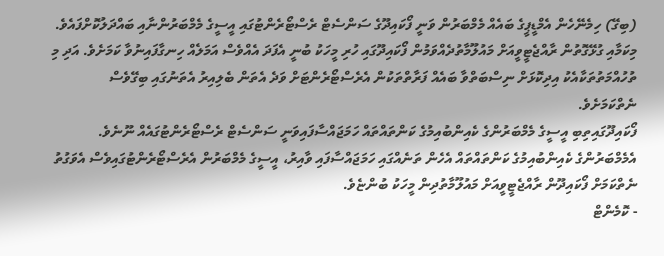(ބިގޭ) ހިމެނޭހެން އެމްޑީޕީގެ ބައެއް މެމްބަރުން ވަނީ ފޯކައިދޫގެ ސަންސެޓް ރެސްޓޯރެންޓުގައި އީސީގެ މެމްބަރުންނާއި ބައްދަލުކޮށްފައެވެ.
މިކަމާއި ގުޅޭގޮތުން ރާއްޖެޓީވީއަށް މައުލޫމާތުދެއްވަމުން ފޯކައިދޫގައި ހުރި މީހަކު ބުނީ އެފަދަ އެއްވެސް އަމަލެއް ހިނގާފައިނުވާ ކަމަށެވެ. އަދި މި ތުހުއްމަތުތަކާއެކު އިދިކޮޅަށް ނިސްބަތްވާ ބައެއް ފަރާތްތަކުން އެރެސްޓޯރެންޓަށް ވަދެ އެތަން ބެލިއިރު އެތަނުގައި ބިގޭވެސް ނެތްކަމަށެވެ.
ފޯކައިދޫގައިތިބި އީސީގެ މެމްބަރުންގެ ކެއިންބުއިމުގެ ކަންތައްތައް ހަމަޖައްސާފައިވަނީ ސަންސެޓް ރެސްޓޯރެންޓުގައެއް ނޫނެވެ. އެމެމްބަރުންގެ ކެއިންބުއިމުގެ ކަންތައްތައް އެހެން ތަނެއްގައި ހަމަޖައްސާފައި ވާއިރު، އީސީގެ މެމްބަރުން އެރެސްޓޯރެންޓުގައިވެސް އެވަގުތު ނެތްކަމަށް ފޯކައިދޫން ރާއްޖެޓީވީއަށް މައުލޫމާތުދިން މީހަކު ބުންޏެވެ.
- ކޮމެންޓް